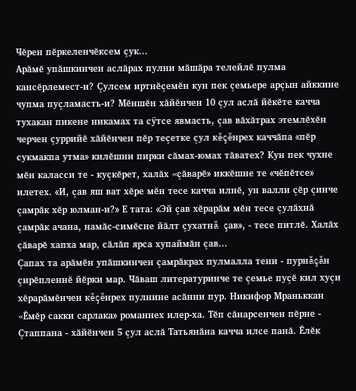Чĕрен пĕркеленчĕксем çук...
Арăмĕ упăшкинчен аслăрах пулни мăшăра телейлĕ пулма кансĕрлемест-и? Çулсем иртнĕçемĕн кун пек çемьере арçын айккине чупма пуçламасть-и? Мĕншĕн хăйĕнчен 10 çул аслă йĕкĕте качча тухакан пикене никамах та сÿтсе явмасть, çав вăхăтрах этемлĕхĕн черчен çуррийĕ хăйĕнчен пĕр теçетке çул кĕçĕнрех каччăпа «пĕр сукмакпа утма» килĕшни пирки сăмах-юмах тăватех? Кун пек чухне мĕн каласси те - куçкĕрет, халăх «çăварĕ» иккĕшне те «чĕпĕтсе» илетех. «И, çав яш ват хĕре мĕн тесе качча илнĕ, ун валли çĕр çинче çамрăк хĕр юлман-и?» Е тата: «Эй çав хĕрарăм мĕн тесе çулăхнă çамрăк ачана, намăс-симĕсне йăлт çухатнă çав», - тесе питлĕ. Халăх çăварĕ хапха мар, сăлăп ярса хупаймăн çав...
Çапах та арăмĕн упăшкинчен çамрăкрах пулмалла тени - пурнăçăн çирĕпленнĕ йĕрки мар. Чăваш литературинче те çемье пуçĕ кил хуçи хĕрарăмĕнчен кĕçĕнрех пулнине асăнни пур. Никифор Мраньккан «Ĕмĕр сакки сарлака» романнех илер-ха. Тĕп сăнарсенчен пĕрне - Çтаппана - хăйĕнчен 5 çул аслă Татьянăна качча илсе панă. Ĕлĕк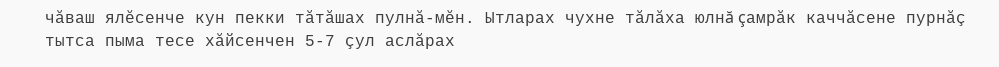чăваш ялĕсенче кун пекки тăтăшах пулнă-мĕн. Ытларах чухне тăлăха юлнă çамрăк каччăсене пурнăç тытса пыма тесе хăйсенчен 5-7 çул аслăрах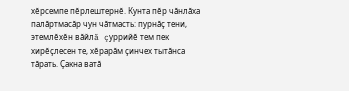хĕрсемпе пĕрлештернĕ. Кунта пĕр чăнлăха палăртмасăр чун чăтмасть: пурнăç тени, этемлĕхĕн вăйлă çуррийĕ тем пек хирĕçлесен те, хĕрарăм çинчех тытăнса тăрать. Çакна ватă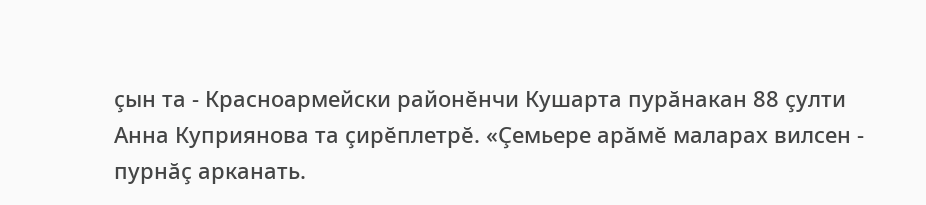çын та - Красноармейски районĕнчи Кушарта пурăнакан 88 çулти Анна Куприянова та çирĕплетрĕ. «Çемьере арăмĕ маларах вилсен - пурнăç арканать.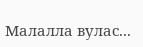Малалла вулас...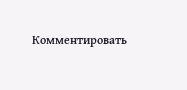Комментировать